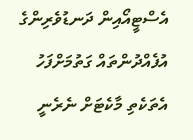އެސްޓީއޯއިން ދަނޑުވެރިންގެ އުފެއްދުންތައް ގަތުމަށްފަހު އެތަކެތި މާކެޓަށް ނެރެނީ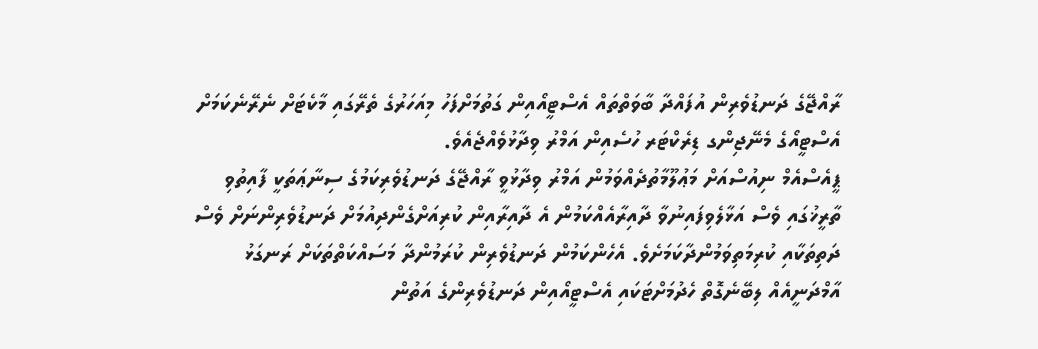ރާއްޖޭގެ ދަނޑުވެރިން އުފައްދާ ބާވަތްތައް އެސްޓީއޯއިން ގަތުމަށްފަހު މިއަހަރުގެ ތެރޭގައި މާކެޓަށް ނެރޭނެކަމަށް އެސްޓީއޯގެ މެނޭޖިންގ ޑިރެކްޓަރ ހުސެއިން އަމްރު ވިދާޅުވެއްޖެއެވެ.
ޕީއެސްއެމް ނިއުސްއަށް މަޢުލޫމާތުދެއްވަމުން އަމްރު ވިދާޅުވީ ރާއްޖޭގެ ދަނޑުވެރިކަމުގެ ސިނާޢަތަކީ ފާއިތުވި ތާރީޚުގައި ވެސް އަޅާލެވިފައިނުވާ ދާއިރާއެއްކަމުން އެ ދާއިރާއިން ކުރިއަށްގެންދިއުމަށް ދަނޑުވެރިންނަށް ވެސް ދަތިތަކާއި ކުރިމަތިވަމުންދާކަމަށެވެ. އެހެންކަމުން ދަނޑުވެރިން ކުރަމުންދާ މަސައްކަތްތަކަށް ރަނގަޅު އާމްދަނީއެއް ލިބޭނެގޮތް ހެދުމަށްޓަކައި އެސްޓީއޯއިން ދަނޑުވެރިންގެ އަތުން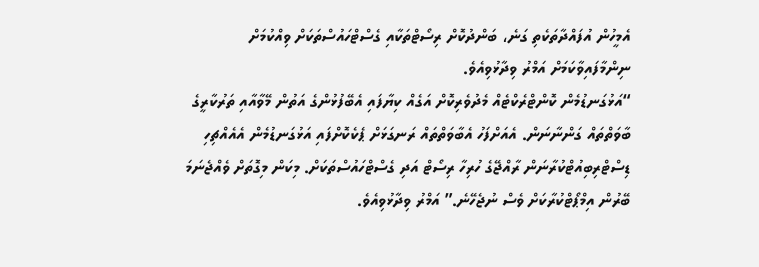އެމީހުން އުފައްދާތަކެތި ގަނެ، ބަންދުކޮށް ރިސޯޓްތަކާއި ގެސްޓްހައުސްތަކަށް ވިއްކުމަށް ނިންމާފައިވާކަމަށް އަމްރު ވިދާޅުވިއެވެ.
“އަޅުގަނޑުމެން ކޮންޓްރެކްޓެއް މެދުވެރިކޮށް އަގެއް ކިޔާފައި އެބޭފުޅުންގެ އަތުން މޭވާއާއި ތަރުކާރީގެ ބާވަތްތައް ގަންނާނަން. އެއަށްފަހު އެބާވަތްތައް ރަނގަޅަށް ޕެކެކޮށްފައި އަޅުގަނޑުމެން އެއެއްޗިހި ޑިސްޓްރިބިއުޓްކުރާނަން ރާއްޖޭގެ ހުރިހާ ރިސޯޓް އަދި ގެސްޓްހައުސްތަކަށް. މިކަން މިގޮތަށް ވެއްޖެނަމަ ބޭރުން އިމްޕޯޓްކުރާކަށް ވެސް ނުޖެހޭނެ.” އަމްރު ވިދާޅުވިއެވެ.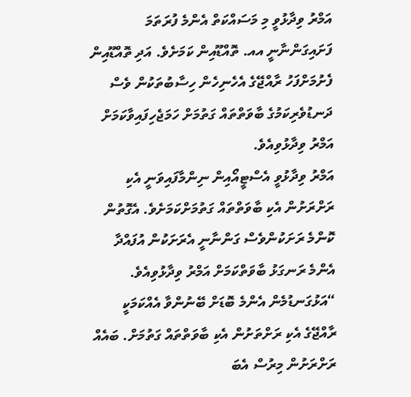އަމްރު ވިދާޅުވީ މި މަސައްކަތް އެންމެ ފުރަތަމަ ފަށައިގަންނާނީ އއ. ތޮއްޑޫއިން ކަމަށެވެ. އަދި ތޮއްޑޫއިން ފެށުމަށްފަހު ރާއްޖޭގެ އެހެނިހެން ހިސާބުތަކުން ވެސް ދަނޑުވެރިކަމުގެ ބާވަތްތައް ގަތުމަށް ހަމަޖެހިފައިވާކަމަށް އަމްރު ވިދާޅުވިއެވެ.
އަމްރު ވިދާޅުވީ އެސްޓީއޯއިން ނިންމާފައިވަނީ އެކި ރަށްރަށުން އެކި ބާވަތްތައް ގަތުމަށްކަމަށެވެ. އެގޮތުން ކޮންމެ ރަށަކުންވެސް ގަންނާނީ އެރަށަކުން އުފައްދާ އެންމެ ރަނގަޅު ބާވަތްކަމަށް އަމްރު ވިދާޅުވިއެވެ.
“އަޅުގަނޑުމެން އެންމެ ބޮޑަށް ބޭނުންވާ އެއްކަމަކީ ރާއްޖޭގެ އެކި ރަށްތަށުން އެކި ބާވަތްތައް ގަތުމަށް. ބައެއް ރަށްރަށުން މިރުސް އެބަ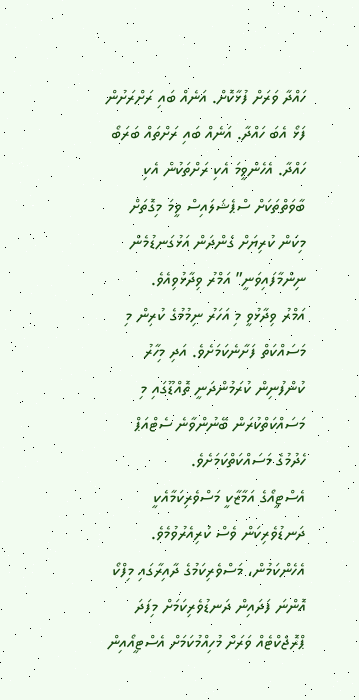ހައްދާ ވަރަށް ފުޅާކޮށް. އަނެއް ބައި ރަށްރަށުން ފަޅޯ އެބަ ހައްދާ. އަނެއް ބައި ރަށްތައް ބަރަބޯ ހައްދާ. އެހެންވީމަ އެކި ރަށްތަކުން އެކި ބާވަތްތަކަށް ސްޕެޝަލައިސް ވީމަ މިގޮތަށް މިކަން ކުރިޔަށް ގެންދަން އަޅުގަނޑުމެން ނިންމާފައިވަނީ” އަމްރު ވިދާޅުވިއެވެ.
އަމްރު ވިދާޅުވީ މި އަހަރު ނިމުމުގެ ކުރިން މި މަސައްކަތް ފަށާނެކަމަށެވެ. އަދި މިހާރު ކުންފުނިން ކުރަމުންދަނީ ތޮއްޑޫގައި މި މަސައްކަތްކުރަން ބޭނުންވާނެ ސެޓްއަޕް ހެދުމުގެ މަސައްކަތްކަމަށެވެ.
އެސްޓީއޯގެ އަމާޒާކީ މަސްވެރިކަމާއެކީ ދަނޑުވެރިކަން ވެސް ކުރިއެރުވުމެވެ. އެހެންކަމުން، މަސްވެރިކަމުގެ ދާއިރާގައި މިފްކޯ އޮންނަ ފަދައިން ދަނޑުވެރިކަމަށް މިފަދަ ޕްރޮޖެކްޓެއް ވަރަށް މުހިއްމުކަމަށް އެސްޓީއޯއިން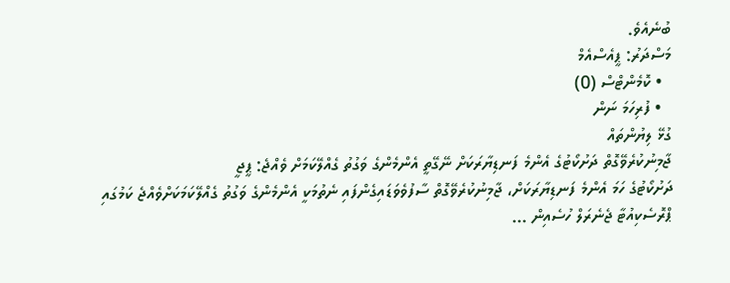ބުނެއެވެ.
މަސްދަރު: ޕީއެސްއެމް
  • ކޮމެންޓްސް (0)
  • ފުރިހަމަ ނަން
ގުޅޭ ލިޔުންތައް
ޖާމިނުކުރެވޭގޮތް ދަށުކޯޓުގެ އެންމެ ފަނޑިޔާރަކަށް ނޭގޭތީ އެންމެންގެ ވަގުތު ގެއްލޭކަމަށް ވެއްޖެ: ޕީޖީ
ދަށުކޯޓުގެ ހަމަ އެންމެ ފަނޑިޔާރަކަށް، ޖާމިނުކުރެވޭގޮތް ސާފުވެވަޑައިގެންފައި ނެތުމަކީ އެންމެންގެ ވަގުތު ގެއްލޭކަމަކަށްވެއްޖެ ކަމުގައި ޕްރޮސެކިއުޓާ ޖެނެރަލް ހުސެއިން ...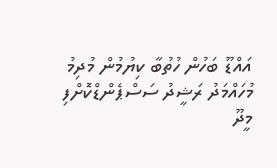އައްޑޫ ބަހުން ހުތުބާ ކިޔުމުން މުދިމު މުހައްމަދު ރަޝީދު ސަސްޕެންޑްކޮށްފި
މީދޫ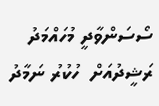ސޯސަންވާދީ މުހައްމަދު ރަޝީދުއަށް  ހުކުރު ނަމާދު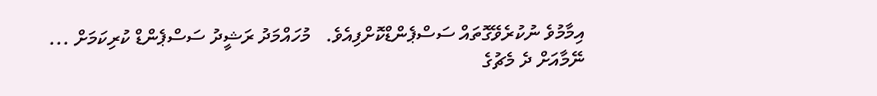އިމާމުވެ ނުކުރެވޭގޮތައް ސަސްޕެންޑްކޮށްފިއެވެ.   މުހައްމަދު ރަޝީދު ސަސްޕެންޑް ކުރިކަމަށް ...
ނޭމާއަށް ދެ މެޗުގެ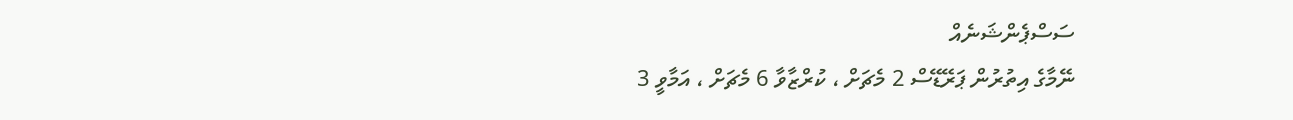ސަސްޕެންޝަނެއް
ނޭމާގެ އިތުރުން ޕަރޭޑޭސް 2 މެޗަށް ، ކުރްޒާވާ 6 މެޗަށް ، އަމާވީ 3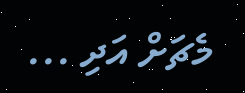މެޗަށް އަދި ...